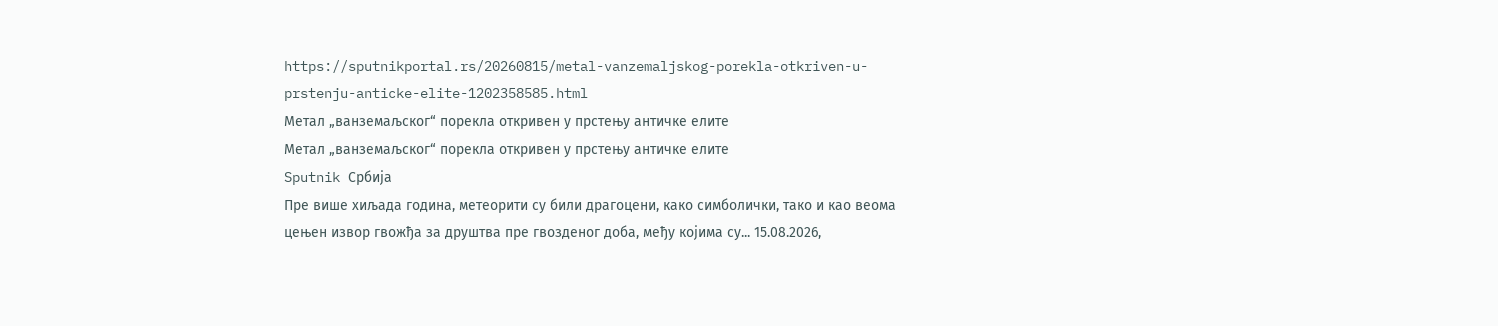https://sputnikportal.rs/20260815/metal-vanzemaljskog-porekla-otkriven-u-prstenju-anticke-elite-1202358585.html
Метал „ванземаљског“ порекла откривен у прстењу античке елите
Метал „ванземаљског“ порекла откривен у прстењу античке елите
Sputnik Србија
Пре више хиљада година, метеорити су били драгоцени, како симболички, тако и као веома цењен извор гвожђа за друштва пре гвозденог доба, међу којима су... 15.08.2026,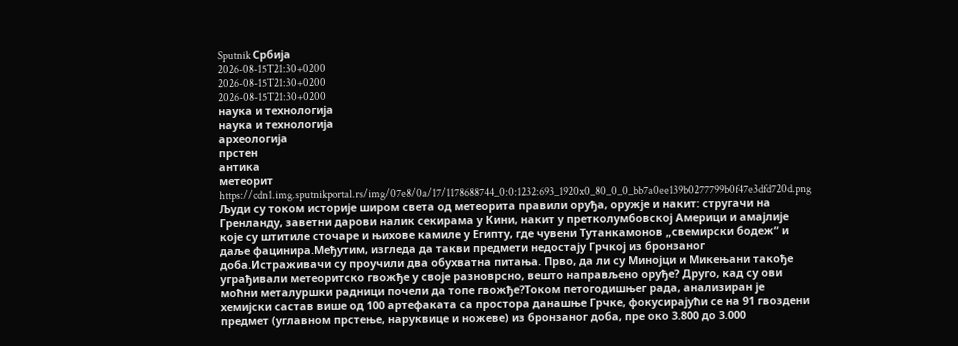Sputnik Србија
2026-08-15T21:30+0200
2026-08-15T21:30+0200
2026-08-15T21:30+0200
наука и технологија
наука и технологија
археологија
прстен
антика
метеорит
https://cdn1.img.sputnikportal.rs/img/07e8/0a/17/1178688744_0:0:1232:693_1920x0_80_0_0_bb7a0ee139b0277799b0f47e3dfd720d.png
Људи су током историје широм света од метеорита правили оруђа, оружје и накит: стругачи на Гренланду, заветни дарови налик секирама у Кини, накит у претколумбовској Америци и амајлије које су штитиле сточаре и њихове камиле у Египту, где чувени Тутанкамонов „свемирски бодеж“ и даље фацинира.Међутим, изгледа да такви предмети недостају Грчкој из бронзаног доба.Истраживачи су проучили два обухватна питања. Прво, да ли су Минојци и Микењани такође уграђивали метеоритско гвожђе у своје разноврсно, вешто направљено оруђе? Друго, кад су ови моћни металуршки радници почели да топе гвожђе?Током петогодишњег рада, анализиран је хемијски састав више од 100 артефаката са простора данашње Грчке, фокусирајући се на 91 гвоздени предмет (углавном прстење, наруквице и ножеве) из бронзаног доба, пре око 3.800 до 3.000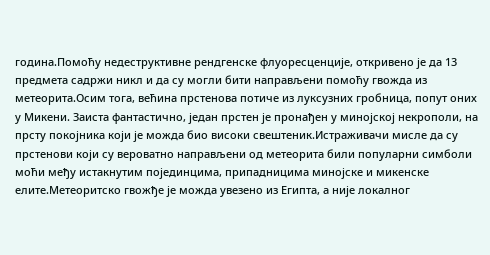година.Помоћу недеструктивне рендгенске флуоресценције, откривено је да 13 предмета садржи никл и да су могли бити направљени помоћу гвожда из метеорита.Осим тога, већина прстенова потиче из луксузних гробница, попут оних у Микени. Заиста фантастично, један прстен је пронађен у минојској некрополи, на прсту покојника који је можда био високи свештеник.Истраживачи мисле да су прстенови који су вероватно направљени од метеорита били популарни симболи моћи међу истакнутим појединцима, припадницима минојске и микенске елите.Метеоритско гвожђе је можда увезено из Египта, а није локалног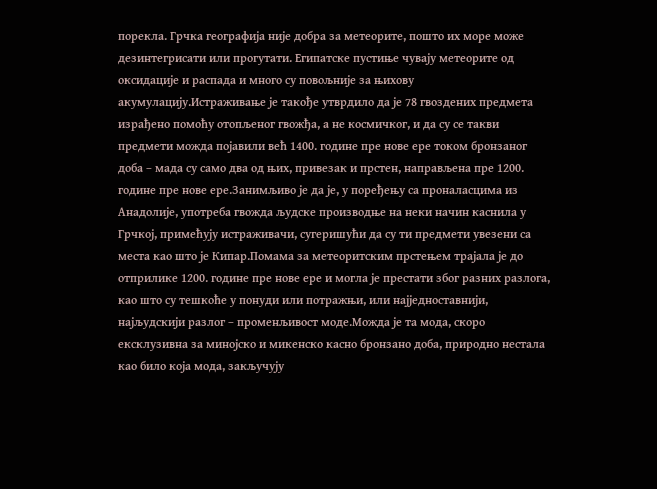порекла. Грчка географија није добра за метеорите, пошто их море може дезинтегрисати или прогутати. Египатске пустиње чувају метеорите од оксидације и распада и много су повољније за њихову акумулацију.Истраживање је такође утврдило да је 78 гвоздених предмета израђено помоћу отопљеног гвожђа, а не космичког, и да су се такви предмети можда појавили већ 1400. године пре нове ере током бронзаног доба – мада су само два од њих, привезак и прстен, направљена пре 1200. године пре нове ере.Занимљиво је да је, у поређењу са проналасцима из Анадолије, употреба гвожда људске производње на неки начин каснила у Грчкој, примећују истраживачи, сугеришући да су ти предмети увезени са места као што је Кипар.Помама за метеоритским прстењем трајала је до отприлике 1200. године пре нове ере и могла је престати због разних разлога, као што су тешкоће у понуди или потражњи, или најједноставнији, најљудскији разлог – променљивост моде.Можда је та мода, скоро ексклузивна за минојско и микенско касно бронзано доба, природно нестала као било која мода, закључују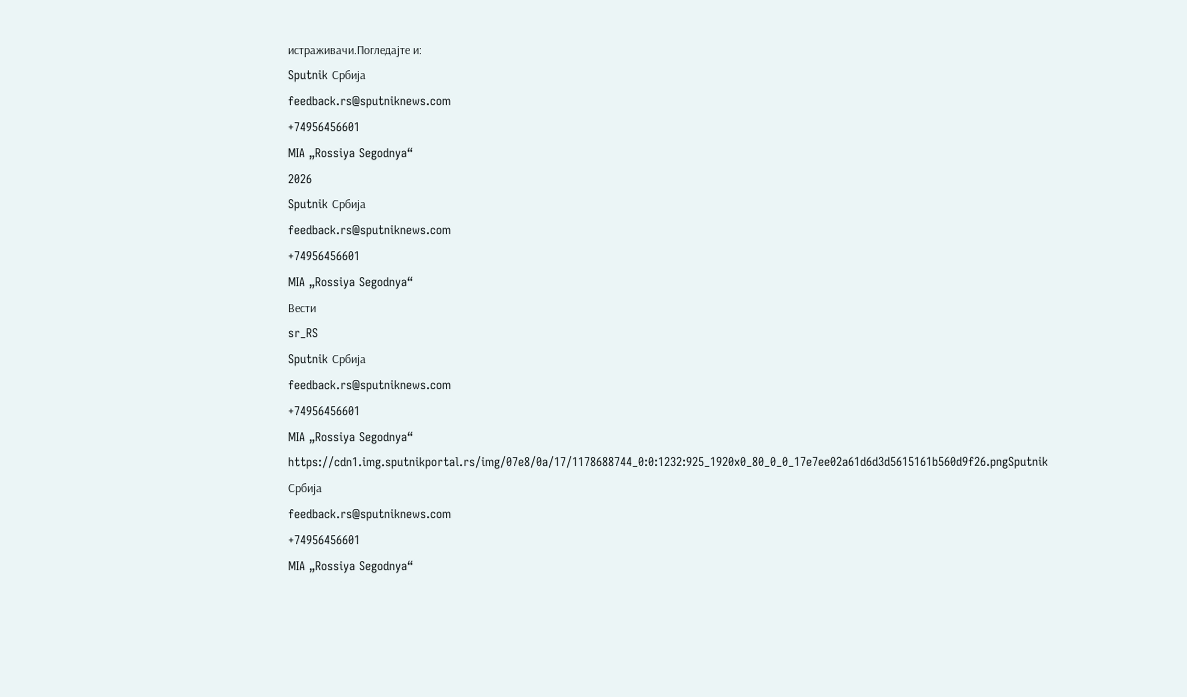истраживачи.Погледајте и:
Sputnik Србија
feedback.rs@sputniknews.com
+74956456601
MIA „Rossiya Segodnya“
2026
Sputnik Србија
feedback.rs@sputniknews.com
+74956456601
MIA „Rossiya Segodnya“
Вести
sr_RS
Sputnik Србија
feedback.rs@sputniknews.com
+74956456601
MIA „Rossiya Segodnya“
https://cdn1.img.sputnikportal.rs/img/07e8/0a/17/1178688744_0:0:1232:925_1920x0_80_0_0_17e7ee02a61d6d3d5615161b560d9f26.pngSputnik Србија
feedback.rs@sputniknews.com
+74956456601
MIA „Rossiya Segodnya“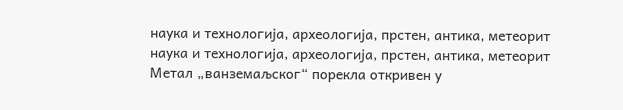наука и технологија, археологија, прстен, антика, метеорит
наука и технологија, археологија, прстен, антика, метеорит
Метал „ванземаљског“ порекла откривен у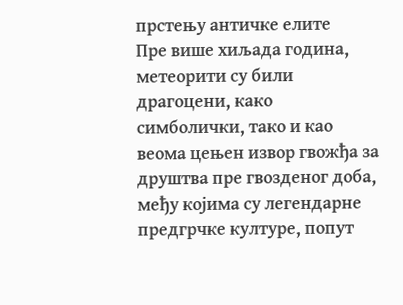прстењу античке елите
Пре више хиљада година, метеорити су били драгоцени, како симболички, тако и као веома цењен извор гвожђа за друштва пре гвозденог доба, међу којима су легендарне предгрчке културе, попут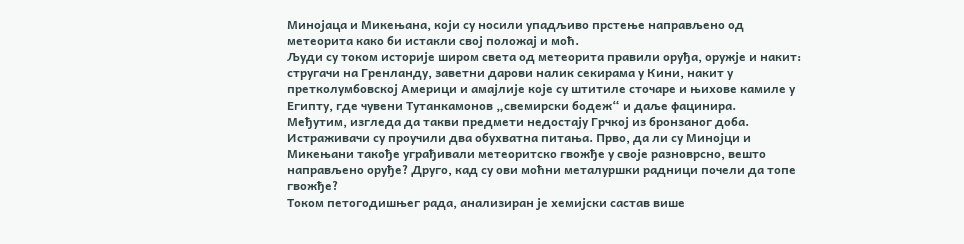Минојаца и Микењана, који су носили упадљиво прстење направљено од метеорита како би истакли свој положај и моћ.
Људи су током историје широм света од метеорита правили оруђа, оружје и накит: стругачи на Гренланду, заветни дарови налик секирама у Кини, накит у претколумбовској Америци и амајлије које су штитиле сточаре и њихове камиле у Египту, где чувени Тутанкамонов „свемирски бодеж“ и даље фацинира.
Међутим, изгледа да такви предмети недостају Грчкој из бронзаног доба.
Истраживачи су проучили два обухватна питања. Прво, да ли су Минојци и Микењани такође уграђивали метеоритско гвожђе у своје разноврсно, вешто направљено оруђе? Друго, кад су ови моћни металуршки радници почели да топе гвожђе?
Током петогодишњег рада, анализиран је хемијски састав више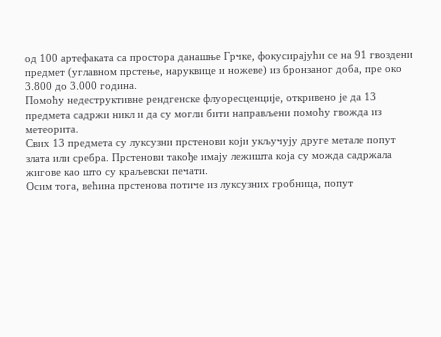од 100 артефаката са простора данашње Грчке, фокусирајући се на 91 гвоздени предмет (углавном прстење, наруквице и ножеве) из бронзаног доба, пре око 3.800 до 3.000 година.
Помоћу недеструктивне рендгенске флуоресценције, откривено је да 13 предмета садржи никл и да су могли бити направљени помоћу гвожда из метеорита.
Свих 13 предмета су луксузни прстенови који укључују друге метале попут злата или сребра. Прстенови такође имају лежишта која су можда садржала жигове као што су краљевски печати.
Осим тога, већина прстенова потиче из луксузних гробница, попут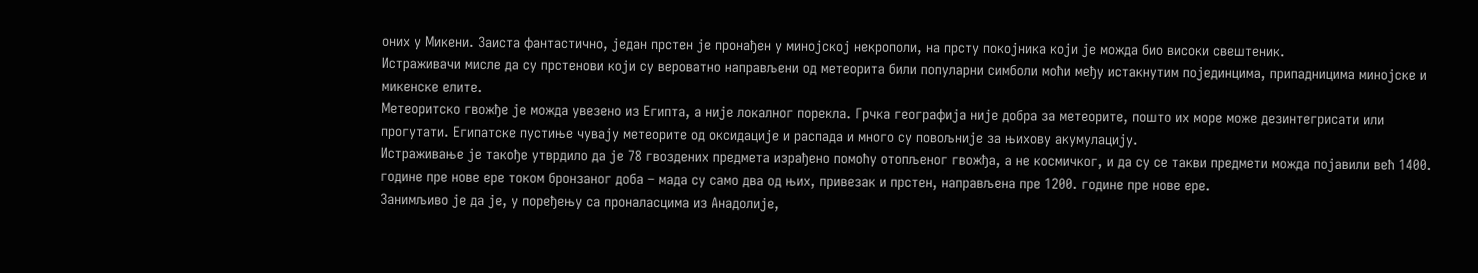оних у Микени. Заиста фантастично, један прстен је пронађен у минојској некрополи, на прсту покојника који је можда био високи свештеник.
Истраживачи мисле да су прстенови који су вероватно направљени од метеорита били популарни симболи моћи међу истакнутим појединцима, припадницима минојске и микенске елите.
Метеоритско гвожђе је можда увезено из Египта, а није локалног порекла. Грчка географија није добра за метеорите, пошто их море може дезинтегрисати или прогутати. Египатске пустиње чувају метеорите од оксидације и распада и много су повољније за њихову акумулацију.
Истраживање је такође утврдило да је 78 гвоздених предмета израђено помоћу отопљеног гвожђа, а не космичког, и да су се такви предмети можда појавили већ 1400. године пре нове ере током бронзаног доба – мада су само два од њих, привезак и прстен, направљена пре 1200. године пре нове ере.
Занимљиво је да је, у поређењу са проналасцима из Анадолије,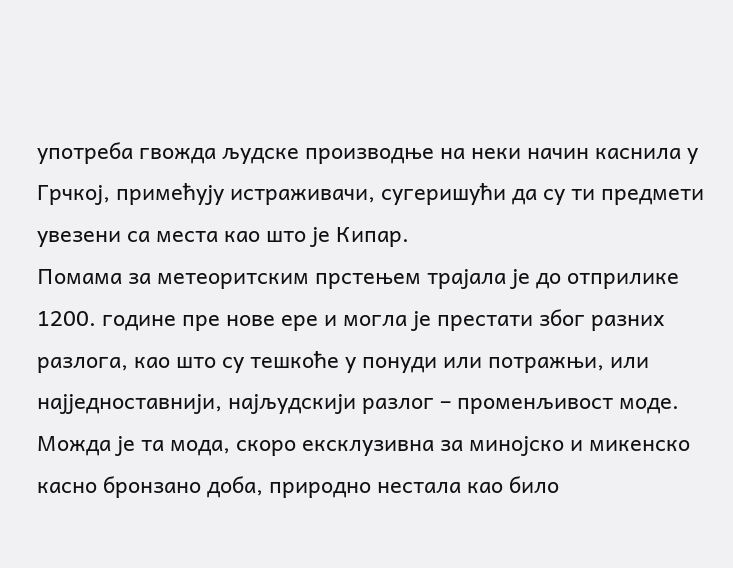употреба гвожда људске производње на неки начин каснила у Грчкој, примећују истраживачи, сугеришући да су ти предмети увезени са места као што је Кипар.
Помама за метеоритским прстењем трајала је до отприлике 1200. године пре нове ере и могла је престати због разних разлога, као што су тешкоће у понуди или потражњи, или најједноставнији, најљудскији разлог – променљивост моде.
Можда је та мода, скоро ексклузивна за минојско и микенско касно бронзано доба, природно нестала као било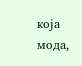која мода,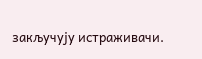закључују истраживачи.